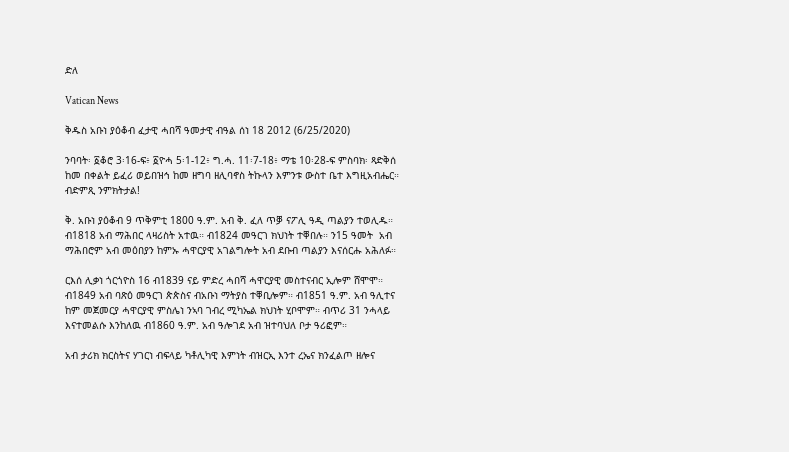ድለ

Vatican News

ቅዱስ አቡነ ያዕቆብ ፈታዊ ሓበሻ ዓመታዊ ብዓል ሰነ 18 2012 (6/25/2020)

ንባባት፡ ፩ቆሮ 3፡16-ፍ፥ ፩ዮሓ 5፡1-12፥ ግ.ሓ. 11፡7-18፥ ማቴ 10፡28-ፍ ምስባክ፡ ጻድቅሰ ከመ በቀልት ይፈሪ ወይበዝኅ ከመ ዘግባ ዘሊባኖስ ትኩላን እምንቱ ውስተ ቤተ እግዚአብሔር።
ብድምጺ ንምክትታል!

ቅ. አቡነ ያዕቆብ 9 ጥቅምቲ 1800 ዓ.ም. አብ ቅ. ፈለ ጥቓ ናፖሊ ዓዲ ጣልያን ተወሊዱ። ብ1818 አብ ማሕበር ላዛሪስት አተዉ። ብ1824 መዓርገ ክህነት ተቐበሉ። ን15 ዓመት  አብ ማሕበሮም አብ መዕበያን ከምኡ ሓዋርያዊ አገልግሎት አብ ደቡብ ጣልያን እናሰርሑ አሕለፉ።

ርእሰ ሊቃነ ጎርጎዮስ 16 ብ1839 ናይ ምድረ ሓበሻ ሓዋርያዊ መስተናብር ኢሎም ሸሞሞ። ብ1849 አብ ባጽዕ መዓርገ ጵጵስና ብአቡነ ማትያስ ተቐቢሎም። ብ1851 ዓ.ም. አብ ዓሊተና ከም መጀመርያ ሓዋርያዊ ምስሌነ ንኣባ ገብረ ሚካኤል ክህነት ሂቦሞም። ብጥሪ 31 ንሓላይ እናተመልሱ እንከለዉ ብ1860 ዓ.ም. አብ ዓሎገደ አብ ዝተባህለ ቦታ ዓሪፎም።

አብ ታሪክ ክርስትና ሃገርነ ብፍላይ ካቶሊካዊ እምነት ብዝርኢ እንተ ረኤና ክንፈልጦ ዘሎና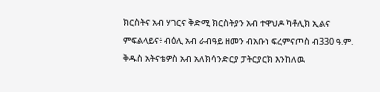ክርስትና አብ ሃገርና ቅድሚ ክርስትያን አብ ተዋህዶ ካቶሊክ ኢልና ምፍልላይና፥ ብዕሊ አብ ራብዓይ ዘመን ብአቡነ ፍረምናጦስ ብ330 ዓ.ም. ቅዱስ አትናቴዎስ አብ አለክሳንድርያ ፓትርያርክ እንከለዉ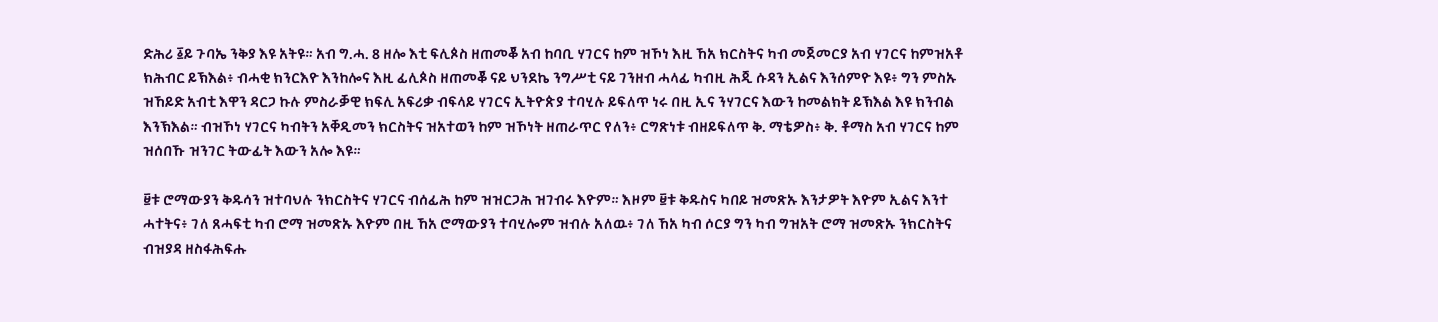ድሕሪ ፩ይ ጉባኤ ንቅያ እዩ አትዩ። አብ ግ.ሓ. 8 ዘሎ እቲ ፍሊጶስ ዘጠመቖ አብ ከባቢ ሃገርና ከም ዝኾነ እዚ ኸአ ክርስትና ካብ መጀመርያ አብ ሃገርና ከምዝአቶ ክሕብር ይኽእል፥ ብሓቂ ክንርእዮ እንከሎና እዚ ፊሊጶስ ዘጠመቖ ናይ ህንደኬ ንግሥቲ ናይ ገንዘብ ሓላፊ ካብዚ ሕጂ ሱዳን ኢልና እንሰምዮ እዩ፥ ግን ምስኡ ዝኸይድ አብቲ እዋን ዳርጋ ኩሉ ምስራቓዊ ክፍሊ አፍሪቃ ብፍላይ ሃገርና ኢትዮጵያ ተባሂሉ ይፍለጥ ነሩ በዚ ኢና ንሃገርና እውን ከመልክት ይኽእል እዩ ክንብል እንኽእል። ብዝኾነ ሃገርና ካብትን አቐዲመን ክርስትና ዝአተወን ከም ዝኾነት ዘጠራጥር የለን፥ ርግጽነቱ ብዘይፍለጥ ቅ. ማቴዎስ፥ ቅ. ቶማስ አብ ሃገርና ከም ዝሰበኹ ዝንገር ትውፊት እውን አሎ እዩ።

፱ቱ ሮማውያን ቅዱሳን ዝተባህሉ ንክርስትና ሃገርና ብሰፊሕ ከም ዝዝርጋሕ ዝገብሩ እዮም። እዞም ፱ቱ ቅዱስና ካበይ ዝመጽኡ እንታዎት እዮም ኢልና እንተ ሓተትና፥ ገለ ጸሓፍቲ ካብ ሮማ ዝመጽኡ እዮም በዚ ኸአ ሮማውያን ተባሂሎም ዝብሉ አለዉ፥ ገለ ኸአ ካብ ሶርያ ግን ካብ ግዝአት ሮማ ዝመጽኡ ንክርስትና ብዝያዳ ዘስፋሕፍሑ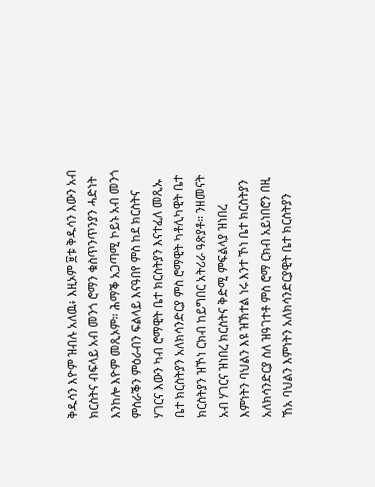ቅዱሳን እዮም ዝብሉ አለዉ፥ እዚኦም ፱ቱ ቅዱሳን እውን አብ ክርስትና ብፍላይ አብ መንጎ ሮማን ቁስጥንጥንያን ሓድነት እንከሎ እዮም መጺኦም። ሕማቕ አጋጣሚ ኮይኑ አብ መንጎ ምስራቕን ምዕራብን ፍልላይ እናዓበየ ምስ ከደ ክርስትና ሃገርና እውን ካብ ሮማዊት ቤተ ክርስትያን እናተፈለ መጺኡ ቤተ ክርስትያን አለክሳንድርያ ምስ ሮማዊት ካቶሊካዊት ቤተ ክርስትያን ዝኾነ ርክብ ከይግበር አትሪራ ዓጽያቶ። ንዘመናት አብ ሃገርና ዝነበረ ክርስትና ቅድሚ ምፍልላያ ዝነበረ እምነትን ባህልን እዩ ዝኽተል ነሩ እንተ ኾነ ቤተ ክርስትያን አለክሳንድርያ ስለ ዝዓገተቶ ምስ ሮማ ርክብ አይነበሮን በዚ ኸአ ባህልን እምነትን አለክሳንድርያዊት ቤተ ክርስትያን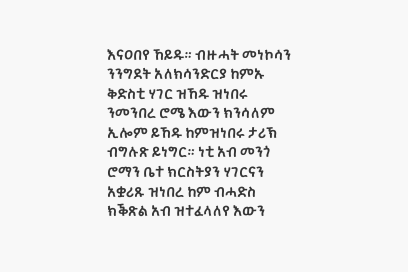እናዐበየ ኸይዱ። ብዙሓት መነኮሳን ንንግደት አለክሳንድርያ ከምኡ ቅድስቲ ሃገር ዝኸዱ ዝነበሩ ንመንበረ ሮሜ እውን ክንሳለም ኢሎም ይኸዱ ከምዝነበሩ ታሪኽ ብግሉጽ ይነግር። ነቲ አብ መንጎ ሮማን ቤተ ክርስትያን ሃገርናን አቋሪጹ ዝነበረ ከም ብሓድስ ክቕጽል አብ ዝተፈላለየ እውን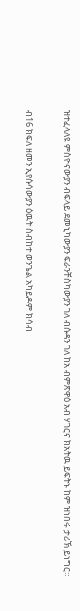ዝተፈላለዩ ምስዮናውያን ብፍላይ ደመኒካውያን ፍራንቸስካውያን ገለ ብሱዳን ገለ ከአ ብምጽዋዕ አብ ሃገርና ክአትዉ ይፍትኑ ከም ዝነበሩ ታሪኽ ይነግር።

ብ16 ክፍለ ዘመን ኢየሱሳውያን ዕዉት ስብከተ ወንጌል አካይዶም ክሳብ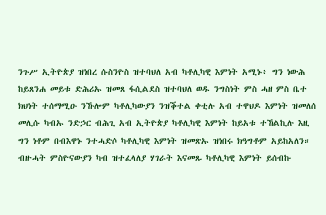ንጉሥ ኢትዮጵያ ዝነበረ ሱስንዮስ ዝተባህለ አብ ካቶሊካዊ እምነት አሚኑ፥ ግን ነውሕ ከይጸንሐ መይቱ ድሕሪኡ ዝመጸ ፋሲልደስ ዝተባህለ ወዱ ንግስነት ምስ ሓዘ ምስ ቤተ ክህነት ተሰማሚዑ ንኹሎም ካቶሊካውያን ንዝቕተል ቀቲሉ አብ ተዋህዶ እምነት ዝመለሰ መሊሱ ካብኡ ንድኃር ብሕጊ አብ ኢትዮጵያ ካቶሊካዊ እምነት ከይአቱ ተኸልኪሉ እዚ ግን ነቶም በብእዋኑ ንተሓድሶ ካቶሊካዊ እምነት ዝመጽኡ ዝነበሩ ክዓግቶም አይከአለን። ብዙሓት ምስዮናውያን ካብ ዝተፈላለያ ሃገራት እናመጹ ካቶሊካዊ እምነት ይሰብኩ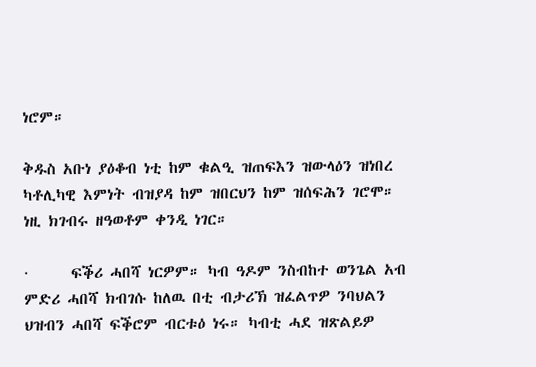ነሮም።

ቅዱስ አቡነ ያዕቆብ ነቲ ከም ቁልዒ ዝጠፍእን ዝውላዕን ዝነበረ ካቶሊካዊ እምነት ብዝያዳ ከም ዝበርህን ከም ዝሰፍሕን ገሮሞ። ነዚ ክገብሩ ዘዓወቶም ቀንዲ ነገር።

·      ፍቕሪ ሓበሻ ነርዎም። ካብ ዓዶም ንስብከተ ወንጌል አብ ምድሪ ሓበሻ ክብገሱ ከለዉ በቲ ብታሪኽ ዝፈልጥዎ ንባህልን ህዝብን ሓበሻ ፍቕሮም ብርቱዕ ነሩ። ካብቲ ሓደ ዝጽልይዎ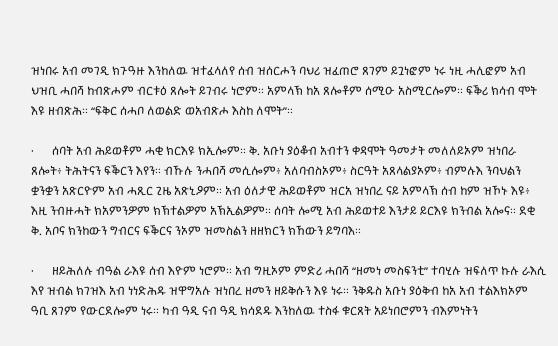ዝነበሩ አብ መገዲ ክጉዓዙ እንከለዉ ዝተፈላለየ ሰብ ዝሰርሖን ባህሪ ዝፈጠሮ ጸገም ይጓነፎም ነሩ ነዚ ሓሊፎም አብ ህዝቢ ሓበሻ ከብጽሖም ብርቱዕ ጸሎት ይገብሩ ነሮም። አምላኽ ከአ ጸሎቶም ሰሚዑ አስሚርሎም። ፍቕሪ ክሳብ ሞት እዩ ዘብጽሕ። “ፍቅር ሰሓቦ ለወልድ ወአብጽሖ እስከ ለሞት”።

·      ሰባት አብ ሕይወቶም ሓቂ ክርእዩ ክኢሎም። ቅ. አቡነ ያዕቆብ አብተን ቀዳሞት ዓመታት መለለይኦም ዝነበራ ጸሎት፥ ትሕትናን ፍቕርን እየን። ብኹሉ ንሓበሻ መሲሎም፥ አለባብስኦም፥ ስርዓት አጸላልያኦም፥ ብምሉእ ንባህልን ቋንቋን አጽርዮም አብ ሓጺር ጊዜ አጽኒዖም። አብ ዕለታዊ ሕይወቶም ዝርአ ዝነበረ ናይ አምላኽ ሰብ ከም ዝኾኑ እዩ፥ እዚ ንብዙሓት ክአምንዎም ክኽተልዎም አኽኢልዎም። ሰባት ሎሚ አብ ሕይወተይ እንታይ ይርእዩ ክንብል አሎና። ደቂ ቅ. አቦና ክንከውን ግብርና ፍቕርና ንኦም ዝመስልን ዘዘክርን ክኸውን ይግባእ።

·      ዘይሕለሉ ብዓል ራእዩ ሰብ እዮም ነሮም። አብ ግዚኦም ምድሪ ሓበሻ “ዘመነ መስፍንቲ” ተባሂሉ ዝፍለጥ ኩሉ ራእሲ እየ ዝብል ክገዝእ አብ ነነድሕዱ ዝዋግአሉ ዝነበረ ዘመን ዘይቅሱን እዩ ነሩ። ንቅዱስ አቡነ ያዕቅብ ከአ አብ ተልእክኦም ዓቢ ጸገም የውርደሎም ነሩ። ካብ ዓዲ ናብ ዓዲ ክሳደዱ እንከለዉ ተስፋ ቁርጸት አይነበሮምን ብእምነትን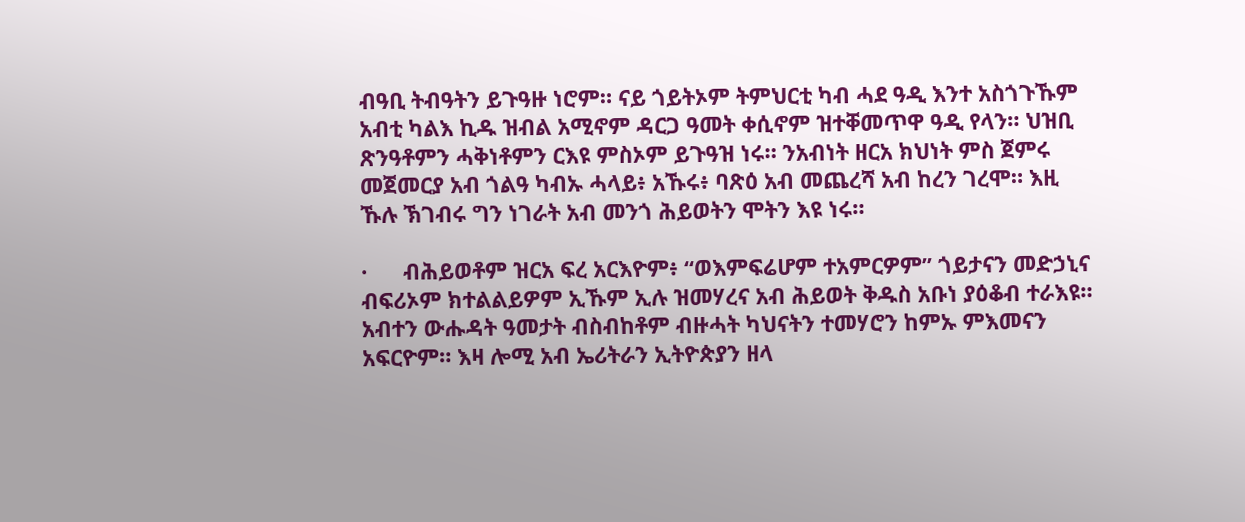ብዓቢ ትብዓትን ይጉዓዙ ነሮም። ናይ ጎይትኦም ትምህርቲ ካብ ሓደ ዓዲ እንተ አስጎጉኹም አብቲ ካልእ ኪዱ ዝብል አሚኖም ዳርጋ ዓመት ቀሲኖም ዝተቐመጥዋ ዓዲ የላን። ህዝቢ ጽንዓቶምን ሓቅነቶምን ርእዩ ምስኦም ይጉዓዝ ነሩ። ንአብነት ዘርአ ክህነት ምስ ጀምሩ መጀመርያ አብ ጎልዓ ካብኡ ሓላይ፥ አኹሩ፥ ባጽዕ አብ መጨረሻ አብ ከረን ገረሞ። እዚ ኹሉ ኽገብሩ ግን ነገራት አብ መንጎ ሕይወትን ሞትን እዩ ነሩ።

·      ብሕይወቶም ዝርአ ፍረ አርእዮም፥ “ወእምፍሬሆም ተአምርዎም” ጎይታናን መድኃኒና ብፍሪኦም ክተልልይዎም ኢኹም ኢሉ ዝመሃረና አብ ሕይወት ቅዱስ አቡነ ያዕቆብ ተራእዩ። አብተን ውሑዳት ዓመታት ብስብከቶም ብዙሓት ካህናትን ተመሃሮን ከምኡ ምእመናን አፍርዮም። እዛ ሎሚ አብ ኤሪትራን ኢትዮጵያን ዘላ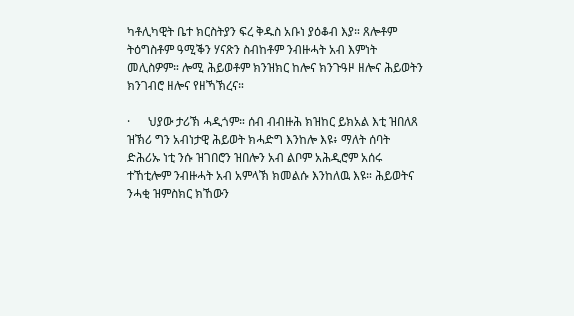ካቶሊካዊት ቤተ ክርስትያን ፍረ ቅዱስ አቡነ ያዕቆብ እያ። ጸሎቶም ትዕግስቶም ዓሚቕን ሃናጽን ስብከቶም ንብዙሓት አብ እምነት መሊስዎም። ሎሚ ሕይወቶም ክንዝክር ከሎና ክንጉዓዞ ዘሎና ሕይወትን ክንገብሮ ዘሎና የዘኻኽረና።

·      ህያው ታሪኽ ሓዲጎም። ሰብ ብብዙሕ ክዝከር ይክአል እቲ ዝበለጸ ዝኽሪ ግን አብነታዊ ሕይወት ክሓድግ እንከሎ እዩ፥ ማለት ሰባት ድሕሪኡ ነቲ ንሱ ዝገበሮን ዝበሎን አብ ልቦም አሕዲሮም አሰሩ ተኸቲሎም ንብዙሓት አብ አምላኽ ክመልሱ እንከለዉ እዩ። ሕይወትና ንሓቂ ዝምስክር ክኸውን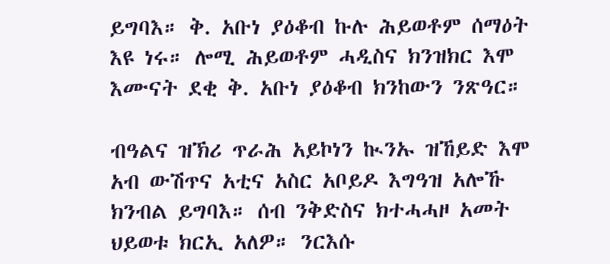ይግባእ። ቅ. አቡነ ያዕቆብ ኩሉ ሕይወቶም ሰማዕት እዩ ነሩ። ሎሚ ሕይወቶም ሓዲስና ክንዝክር እሞ እሙናት ደቂ ቅ. አቡነ ያዕቆብ ክንከውን ንጽዓር።

ብዓልና ዝኽሪ ጥራሕ አይኮነን ኲንኡ ዝኸይድ እሞ አብ ውሽጥና አቲና አስር አቦይዶ እግዓዝ አሎኹ ክንብል ይግባእ። ሰብ ንቅድስና ክተሓሓዞ አመት ህይወቱ ክርኢ አለዎ። ንርእሱ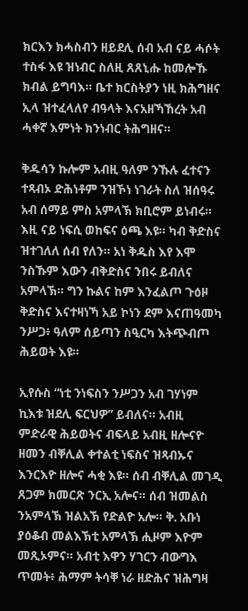ክርእን ክሓስብን ዘይደሊ ሰብ አብ ናይ ሓሶት ተስፋ እዩ ዝነብር ስለዚ ጸጸኒሑ ከመሎኹ ክብል ይግባእ። ቤተ ክርስትያን ነዚ ክሕግዘና ኢላ ዝተፈላለየ ብዓላት እናአዘኻኸረት አብ ሓቀኛ እምነት ክንነብር ትሕግዘና።

ቅዱሳን ኩሎም አብዚ ዓለም ንኹሉ ፈተናን ተጻብኦ ድሕነቶም ንዝኾነ ነገራት ስለ ዝሰዓሩ አብ ሰማይ ምስ አምላኽ ክቢሮም ይነብሩ። እዚ ናይ ነፍሲ ወከፍና ዕጫ እዩ። ካብ ቅድስና ዝተገለለ ሰብ የለን። አነ ቅዱስ እየ እሞ ንስኹም እውን ብቅድስና ንበሩ ይብለና አምላኽ። ግን ኩልና ከም እንፈልጦ ጉዕዞ ቅድስና እናተዛነኻ አይ ኮነን ደም እናጠዓመካ ንሥጋ፥ ዓለም ሰይጣን ስዒርካ እትጭብጦ ሕይወት እዩ።

ኢየሱስ “ነቲ ንነፍስን ንሥጋን አብ ገሃነም ኪእቱ ዝደሊ ፍርህዎ” ይብለና። አብዚ ምድራዊ ሕይወትና ብፍላይ አብዚ ዘሎናዮ ዘመን ብቐሊል ቀተልቲ ነፍስና ዝጻብኡና እንርእዮ ዘሎና ሓቂ እዩ። ሰብ ብቐሊል መገዲ ጸጋም ክመርጽ ንርኢ አሎና። ሰብ ዝመልስ ንአምላኽ ዝልአኽ የድልዮ አሎ። ቅ. አቡነ ያዕቆብ መልእኽቲ አምላኽ ሒዞም እዮም መጺኦምና። አብቲ እዋን ሃገርን ብውግእ ጥመት፥ ሕማም ትሳቐ ነራ ዘድሕና ዝሕግዛ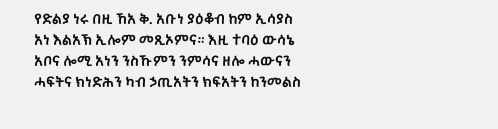የድልያ ነሩ በዚ ኸአ ቅ. አቡነ ያዕቆብ ከም ኢሳያስ አነ እልአኽ ኢሎም መጺኦምና። እዚ ተባዕ ውሳኔ አቦና ሎሚ አነን ንስኹምን ንምሳና ዘሎ ሓውናን ሓፍትና ክነድሕን ካብ ኃጢአትን ክፍአትን ከንመልስ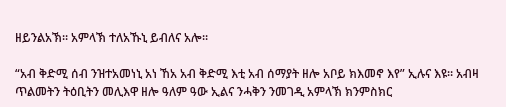ዘይንልአኽ። አምላኽ ተለአኹኒ ይብለና አሎ።

“አብ ቅድሚ ሰብ ንዝተአመነኒ አነ ኸአ አብ ቅድሚ እቲ አብ ሰማያት ዘሎ አቦይ ክእመኖ እየ” ኢሉና እዩ። አብዛ ጥልመትን ትዕቢትን መሊእዋ ዘሎ ዓለም ዓው ኢልና ንሓቅን ንመገዲ አምላኽ ክንምስክር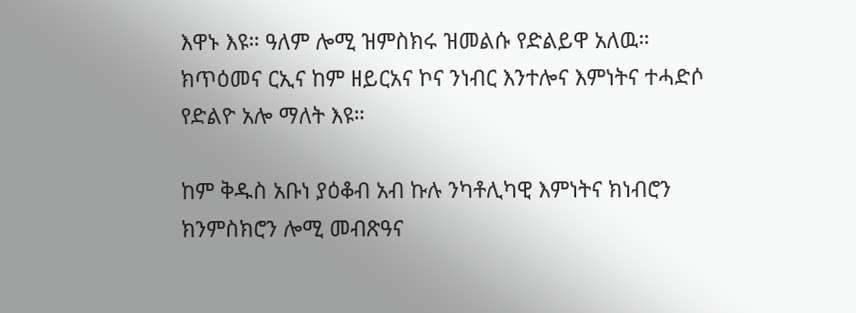እዋኑ እዩ። ዓለም ሎሚ ዝምስክሩ ዝመልሱ የድልይዋ አለዉ። ክጥዕመና ርኢና ከም ዘይርአና ኮና ንነብር እንተሎና እምነትና ተሓድሶ የድልዮ አሎ ማለት እዩ።

ከም ቅዱስ አቡነ ያዕቆብ አብ ኩሉ ንካቶሊካዊ እምነትና ክነብሮን ክንምስክሮን ሎሚ መብጽዓና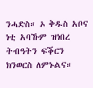ንሓድስ። ኦ ቅዱስ አቦና ነቲ አባኹም ዝነበረ ትብዓትን ፍቕርን ክንወርስ ለምኑልና።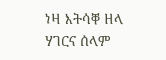ነዛ እትሳቐ ዘላ ሃገርና ሰላም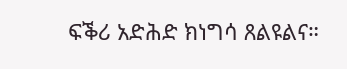ፍቕሪ አድሕድ ክነግሳ ጸልዩልና።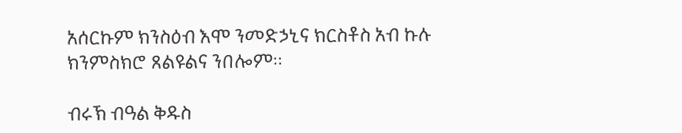አሰርኩም ክንስዕብ እሞ ንመድኃኒና ክርስቶስ አብ ኩሉ ክንምስክሮ ጸልዩልና ንበሎም።

ብሩኽ ብዓል ቅዱስ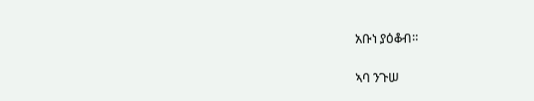አቡነ ያዕቆብ።

ኣባ ንጉሠ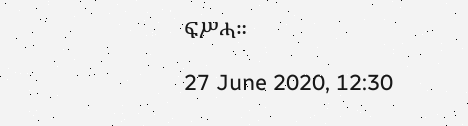ፍሥሓ።

27 June 2020, 12:30